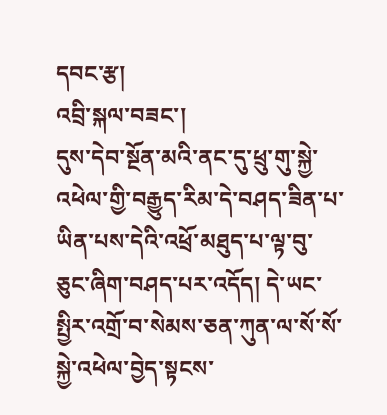དབང་རྩ།
འབྲི་སྐལ་བཟང་།
དུས་དེབ་སྔོན་མའི་ནང་དུ་ཕྲུ་གུ་སྐྱེ་འཕེལ་གྱི་བརྒྱུད་རིམ་དེ་བཤད་ཟིན་པ་ཡིན་པས་དེའི་འཕྲོ་མཐུད་པ་ལྟ་བུ་ཅུང་ཞིག་བཤད་པར་འདོད། དེ་ཡང་སྤྱིར་འགྲོ་བ་སེམས་ཅན་ཀུན་ལ་སོ་སོ་སྐྱེ་འཕེལ་བྱེད་སྟངས་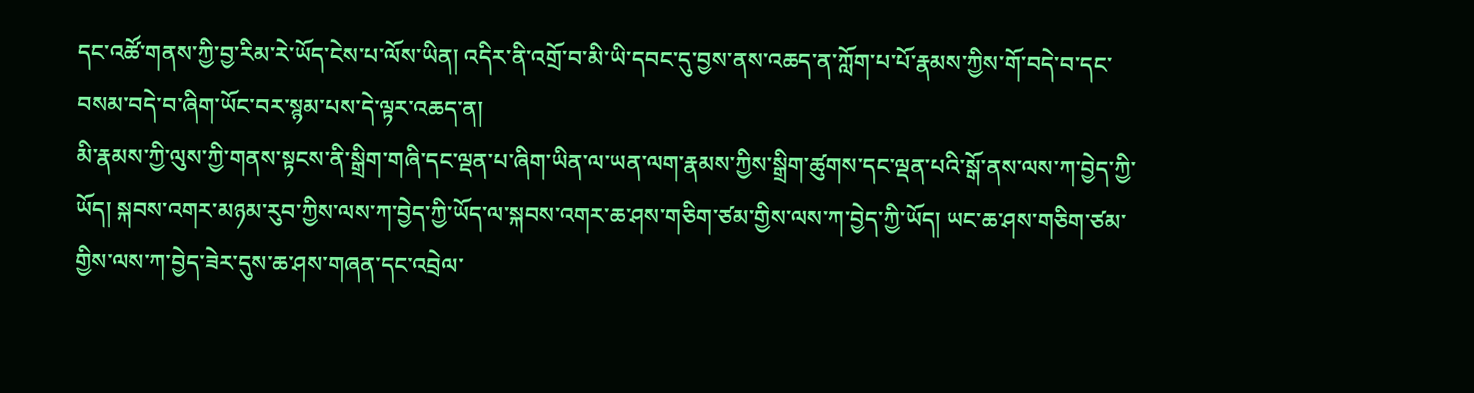དང་འཚོ་གནས་ཀྱི་བྱ་རིམ་རེ་ཡོད་ངེས་པ་ལོས་ཡིན། འདིར་ནི་འགྲོ་བ་མི་ཡི་དབང་དུ་བྱས་ནས་འཆད་ན་ཀློག་པ་པོ་རྣམས་ཀྱིས་གོ་བདེ་བ་དང་བསམ་བདེ་བ་ཞིག་ཡོང་བར་སྙམ་པས་དེ་ལྟར་འཆད་ན།
མི་རྣམས་ཀྱི་ལུས་ཀྱི་གནས་སྟངས་ནི་སྒྲིག་གཞི་དང་ལྡན་པ་ཞིག་ཡིན་ལ་ཡན་ལག་རྣམས་ཀྱིས་སྒྲིག་ཚུགས་དང་ལྡན་པའི་སྒོ་ནས་ལས་ཀ་བྱེད་ཀྱི་ཡོད། སྐབས་འགར་མཉམ་རུབ་ཀྱིས་ལས་ཀ་བྱེད་ཀྱི་ཡོད་ལ་སྐབས་འགར་ཆ་ཤས་གཅིག་ཙམ་གྱིས་ལས་ཀ་བྱེད་ཀྱི་ཡོད། ཡང་ཆ་ཤས་གཅིག་ཙམ་གྱིས་ལས་ཀ་བྱེད་ཟེར་དུས་ཆ་ཤས་གཞན་དང་འབྲེལ་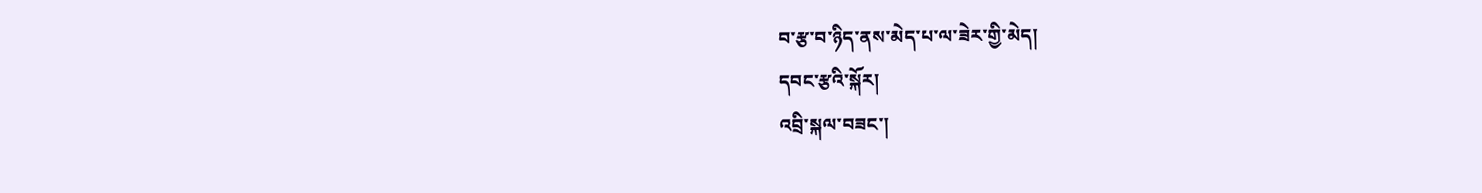བ་རྩ་བ་ཉིད་ནས་མེད་པ་ལ་ཟེར་གྱི་མེད།
དབང་རྩའི་སྐོར།
འབྲི་སྐལ་བཟང་།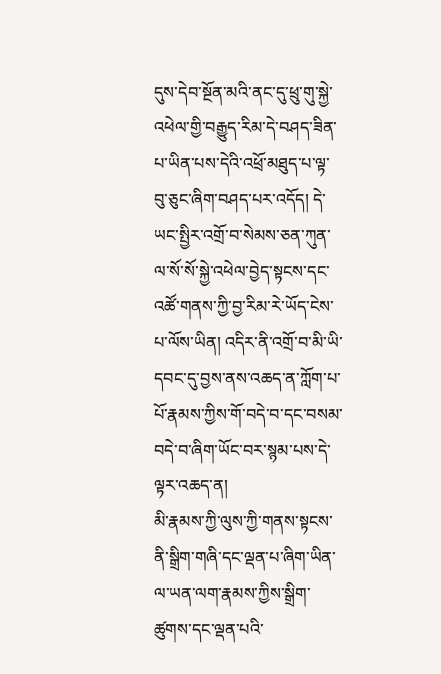དུས་དེབ་སྔོན་མའི་ནང་དུ་ཕྲུ་གུ་སྐྱེ་འཕེལ་གྱི་བརྒྱུད་རིམ་དེ་བཤད་ཟིན་པ་ཡིན་པས་དེའི་འཕྲོ་མཐུད་པ་ལྟ་བུ་ཅུང་ཞིག་བཤད་པར་འདོད། དེ་ཡང་སྤྱིར་འགྲོ་བ་སེམས་ཅན་ཀུན་ལ་སོ་སོ་སྐྱེ་འཕེལ་བྱེད་སྟངས་དང་འཚོ་གནས་ཀྱི་བྱ་རིམ་རེ་ཡོད་ངེས་པ་ལོས་ཡིན། འདིར་ནི་འགྲོ་བ་མི་ཡི་དབང་དུ་བྱས་ནས་འཆད་ན་ཀློག་པ་པོ་རྣམས་ཀྱིས་གོ་བདེ་བ་དང་བསམ་བདེ་བ་ཞིག་ཡོང་བར་སྙམ་པས་དེ་ལྟར་འཆད་ན།
མི་རྣམས་ཀྱི་ལུས་ཀྱི་གནས་སྟངས་ནི་སྒྲིག་གཞི་དང་ལྡན་པ་ཞིག་ཡིན་ལ་ཡན་ལག་རྣམས་ཀྱིས་སྒྲིག་ཚུགས་དང་ལྡན་པའི་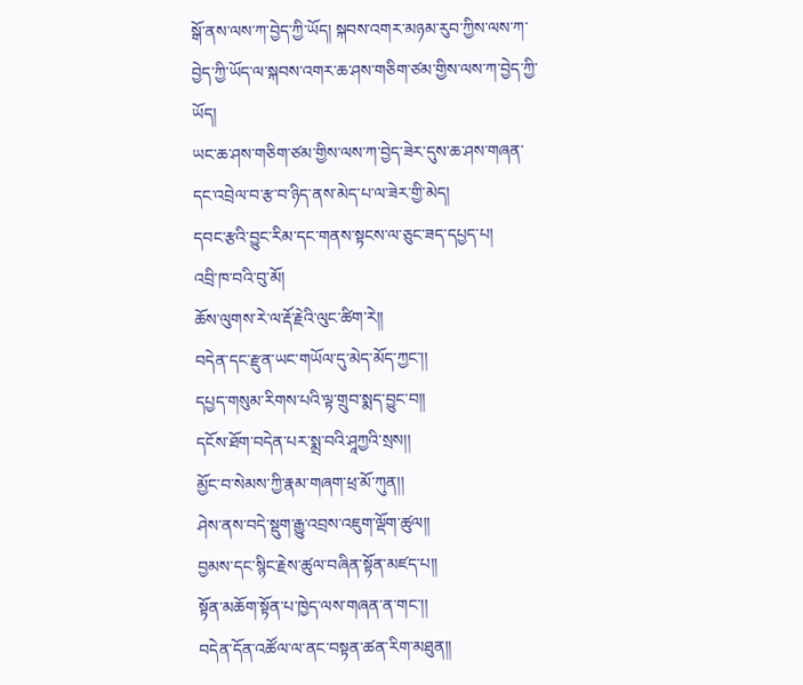སྒོ་ནས་ལས་ཀ་བྱེད་ཀྱི་ཡོད། སྐབས་འགར་མཉམ་རུབ་ཀྱིས་ལས་ཀ་བྱེད་ཀྱི་ཡོད་ལ་སྐབས་འགར་ཆ་ཤས་གཅིག་ཙམ་གྱིས་ལས་ཀ་བྱེད་ཀྱི་ཡོད།
ཡང་ཆ་ཤས་གཅིག་ཙམ་གྱིས་ལས་ཀ་བྱེད་ཟེར་དུས་ཆ་ཤས་གཞན་དང་འབྲེལ་བ་རྩ་བ་ཉིད་ནས་མེད་པ་ལ་ཟེར་གྱི་མེད།
དབང་རྩའི་བྱུང་རིམ་དང་གནས་སྟངས་ལ་ཅུང་ཟད་དཔྱད་པ།
འབྲི་ཁ་བའི་བུ་མོ།
ཆོས་ལུགས་རེ་ལ་རྡོ་རྗེའི་ལུང་ཚིག་རེ།།
བདེན་དང་རྫུན་ཡང་གཡོལ་དུ་མེད་མོད་ཀྱང་།།
དཔྱད་གསུམ་རིགས་པའི་ལྟ་གྲུབ་སྨད་བྱུང་བ།།
དངོས་ཐོག་བདེན་པར་སྨྲ་བའི་ཤཱཀྱའི་སྲས།།
མྱོང་བ་སེམས་ཀྱི་རྣམ་གཞག་ཕྲ་མོ་ཀུན།།
ཤེས་ནས་བདེ་སྡུག་རྒྱུ་འབྲས་འཇུག་ལྡོག་ཚུལ།།
བྱམས་དང་སྙིང་རྗེས་ཚུལ་བཞིན་སྟོན་མཛད་པ།།
སྟོན་མཆོག་སྟོན་པ་ཁྱེད་ལས་གཞན་ན་གང་།།
བདེན་དོན་འཚོལ་ལ་ནང་བསྟན་ཚན་རིག་མཐུན།།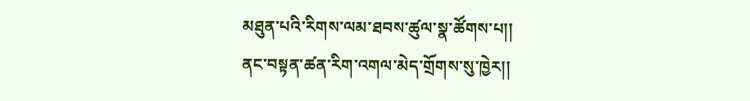མཐུན་པའི་རིགས་ལམ་ཐབས་ཚུལ་སྣ་ཚོགས་པ།།
ནང་བསྟན་ཚན་རིག་འགལ་མེད་གྲོགས་སུ་ཁྱེར།།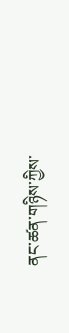ནང་ཚན་གཉིས་ཀྱིས་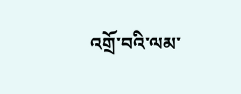འགྲོ་བའི་ལམ་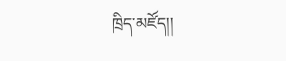ཁྲིད་མཛོད།།